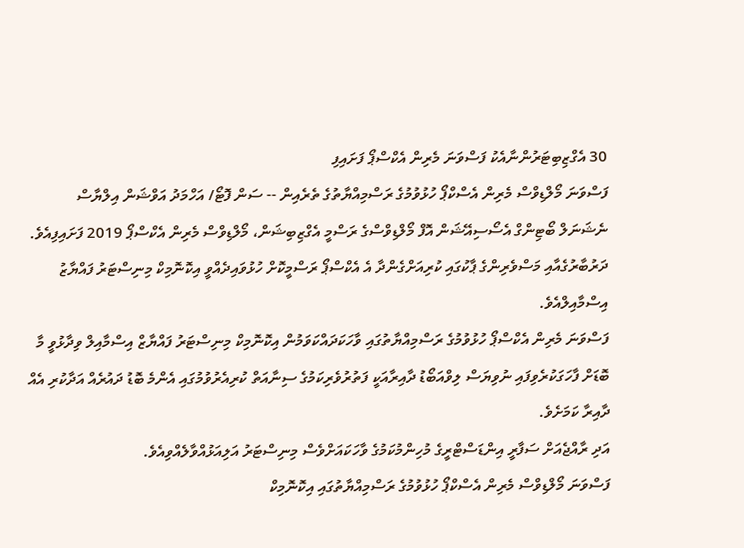30 އެގްޒިބިޓަރުންނާއެކު ފަސްވަނަ މެރިން އެކްސްޕޯ ފަށައިފި
ފަސްވަނަ މޯލްޑިވްސް މެރިން އެސްކްޕޯ ހުޅުވުމުގެ ރަސްމިއްޔާތުގެ ތެރެއިން -- ސަން ފޮޓޯ/ އަހްމަދު އަވްޝަން އިލްޔާސް
ނެޝަނަލް ބޯޓިންގް އެސޯސިއޭޝަން އޮފް މޯލްޑިވްސްގެ ރަސްމީ އެގްޒިބިޝަން، މޯލްޑިވްސް މެރިން އެކްސްޕޯ 2019 ފަށައިފިއެވެ.
ދަރުބާރުގެއާއި މަސްވެރިންގެ ޕާކުގައި ކުރިއަށްގެންދާ އެ އެކްސްޕޯ ރަސްމީކޮށް ހުޅުވައިދެއްވީ އިކޮނޮމިކް މިނިސްޓަރު ފައްޔާޒު އިސްމާއިލްއެވެ.
ފަސްވަނަ މެރިން އެކްސްޕޯ ހުޅުވުމުގެ ރަސްމިއްޔާތުގައި ވާހަކަދައްކަވަމުން އިކޮނޮމިކް މިނިސްޓަރު ފައްޔާޒް އިސްމާއިލް ވިދާޅުވީ މާ ބޮޑަށް ފާހަގަކުރެވިފައި ނުވިޔަސް ލިވްއަބޯޑު ދާއިރާއަކީ ފަތުރުވެރިކަމުގެ ސިނާއަތް ކުރިއެރުވުމުގައި އެންމެ ބޮޑު ދައުރެއް އަދާކުރި އެއް ދާއިރާ ކަމަށެވެ.
އަދި ރާއްޖެއަށް ސަފާރީ އިންޑަސްޓްރީގެ މުހިންމުކަމުގެ ވާހަކައަށްވެސް މިނިސްޓަރު އަލިއަޅުއްވާލެއްވިއެވެ.
ފަސްވަނަ މޯލްޑިވްސް މެރިން އެސްކްޕޯ ހުޅުވުމުގެ ރަސްމިއްޔާތުގައި އިކޮނޮމިކް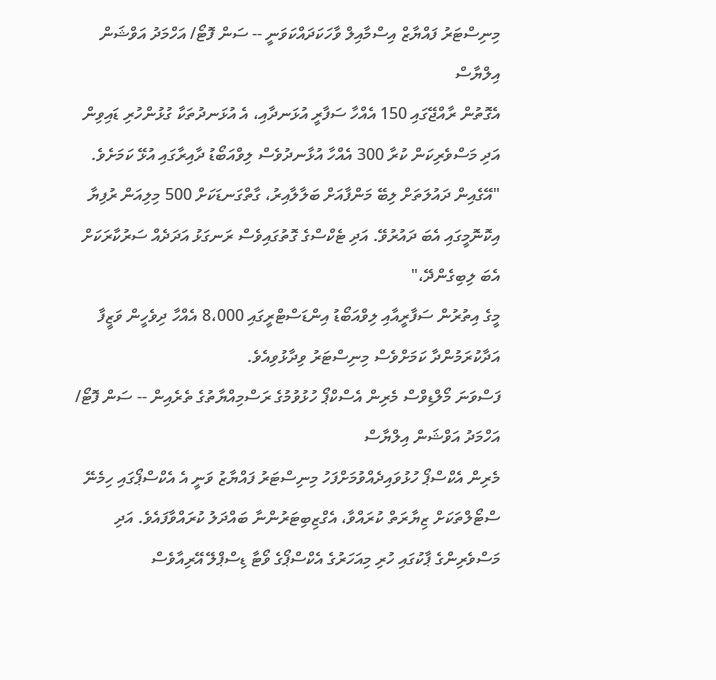މިނިސްޓަރު ފައްޔާޒް އިސްމާއިލް ވާހަކަދައްކަވަނީ -- ސަން ފޮޓޯ/ އަހްމަދު އަވްޝަން އިލްޔާސް
އެގޮތުން ރާއްޖޭގައި 150 އެއްހާ ސަފާރީ އުޅަނދާއި، އެ އުޅަނދުތަކާ ގުޅުންހުރި ޑައިވިން އަދި މަސްވެރިކަން ކުރާ 300 އެއްހާ އުޅާނދުވެސް ލިވްއަބޯޑު ދާއިރާގައި އުޅޭ ކަމަށެވެ.
"އޭގެއިން ދައުލަތަށް ލިބޭ މަންފާއަށް ބަލާލާއިރު، ގާތްގަނޑަކަށް 500 މިލިއަން ރުފިޔާ އިކޮނޮމީގައި އެބަ ދައުރުވޭ. އަދި ޓެކްސްގެ ގޮތުގައިވެސް ރަނގަޅު އަދަދެއް ސަރުކާރަކަށް އެބަ ލިބިގެންދޭ،"
މީގެ އިތުރުން ސަފާރީއާއި ލިވްއަބޯޑު އިންޑަސްޓްރީގައި 8،000 އެއްހާ ދިވެހީން ވަޒީފާ އަދާކުރަމުންދާ ކަމަށްވެސް މިނިސްޓަރު ވިދާޅުވިއެވެ.
ފަސްވަނަ މޯލްޑިވްސް މެރިން އެސްކްޕޯ ހުޅުވުމުގެ ރަސްމިއްޔާތުގެ ތެރެއިން -- ސަން ފޮޓޯ/ އަހްމަދު އަވްޝަން އިލްޔާސް
މެރިން އެކްސްޕޯ ހުޅުވައިދެއްވުމަށްފަހު މިނިސްޓަރު ފައްޔާޒު ވަނީ އެ އެކްސްޕޯގައި ހިމެނޭ ސްޓޯލްތަކަށް ޒިޔާރަތް ކުރައްވާ، އެގްޒިބިޓަރުންނާ ބައްދަލު ކުރައްވާފައެވެ. އަދި މަސްވެރިންގެ ޕާކުގައި ހުރި މިއަހަރުގެ އެކްސްޕޯގެ ވޯޓާ ޑިސްޕްލޭ އޭރިއާވެސް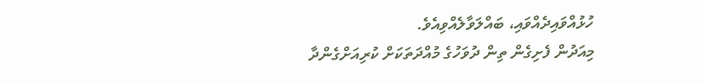ހުޅުއްވައިދެއްވައި، ބައްލަވާލެއްވިއެވެ.
މިއަދުން ފެށިގެން ތިން ދުވަހުގެ މުއްދަތަކަށް ކުރިއަށްގެންދާ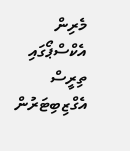މެރިން އެކްސްޕޯގައި ތިރީސް އެގްޒިބިޓަރުން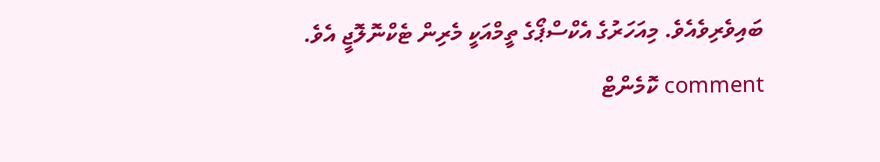ބައިވެރިވެއެވެ. މިއަހަރުގެ އެކްސްޕޯގެ ތީމްއަކީ މެރިން ޓެކްނޮލޮޖީ އެވެ.
comment ކޮމެންޓް